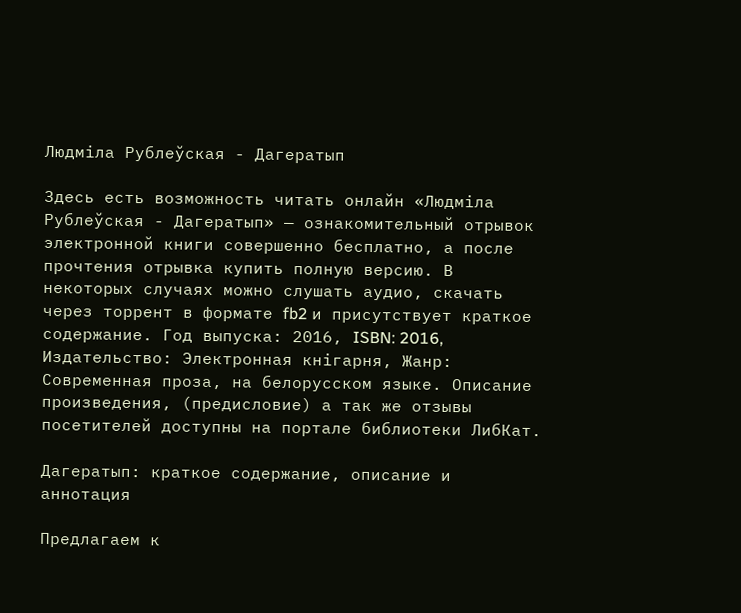Людміла Рублеўская - Дагератып

Здесь есть возможность читать онлайн «Людміла Рублеўская - Дагератып» — ознакомительный отрывок электронной книги совершенно бесплатно, а после прочтения отрывка купить полную версию. В некоторых случаях можно слушать аудио, скачать через торрент в формате fb2 и присутствует краткое содержание. Год выпуска: 2016, ISBN: 2016, Издательство: Электронная кнігарня, Жанр: Современная проза, на белорусском языке. Описание произведения, (предисловие) а так же отзывы посетителей доступны на портале библиотеки ЛибКат.

Дагератып: краткое содержание, описание и аннотация

Предлагаем к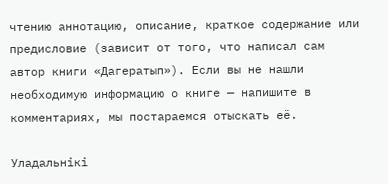чтению аннотацию, описание, краткое содержание или предисловие (зависит от того, что написал сам автор книги «Дагератып»). Если вы не нашли необходимую информацию о книге — напишите в комментариях, мы постараемся отыскать её.

Уладальнікі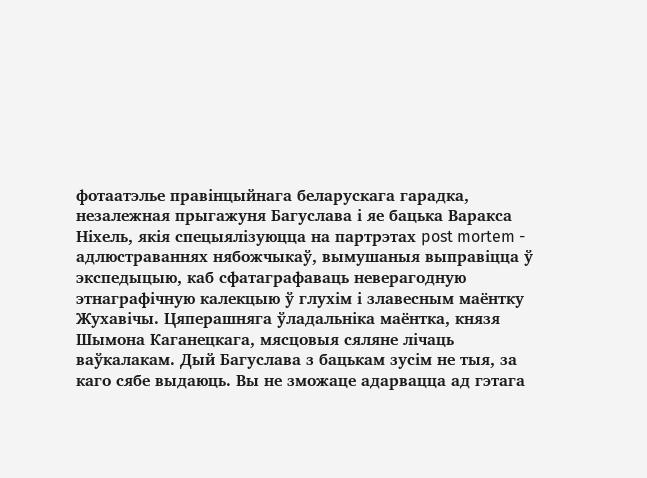фотаатэлье правінцыйнага беларускага гарадка, незалежная прыгажуня Багуслава і яе бацька Варакса Ніхель, якія спецыялізуюцца на партрэтах post mortem - адлюстраваннях нябожчыкаў, вымушаныя выправіцца ў экспедыцыю, каб сфатаграфаваць неверагодную этнаграфічную калекцыю ў глухім і злавесным маёнтку Жухавічы. Цяперашняга ўладальніка маёнтка, князя Шымона Каганецкага, мясцовыя сяляне лічаць ваўкалакам. Дый Багуслава з бацькам зусім не тыя, за каго сябе выдаюць. Вы не зможаце адарвацца ад гэтага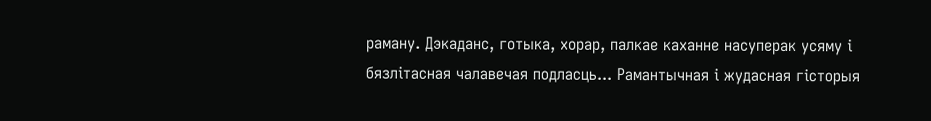раману. Дэкаданс, готыка, хорар, палкае каханне насуперак усяму і бязлітасная чалавечая подласць... Рамантычная і жудасная гісторыя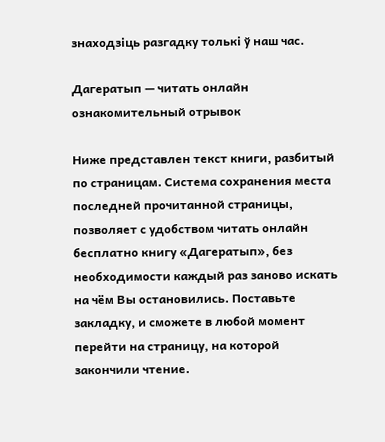знаходзіць разгадку толькі ў наш час.

Дагератып — читать онлайн ознакомительный отрывок

Ниже представлен текст книги, разбитый по страницам. Система сохранения места последней прочитанной страницы, позволяет с удобством читать онлайн бесплатно книгу «Дагератып», без необходимости каждый раз заново искать на чём Вы остановились. Поставьте закладку, и сможете в любой момент перейти на страницу, на которой закончили чтение.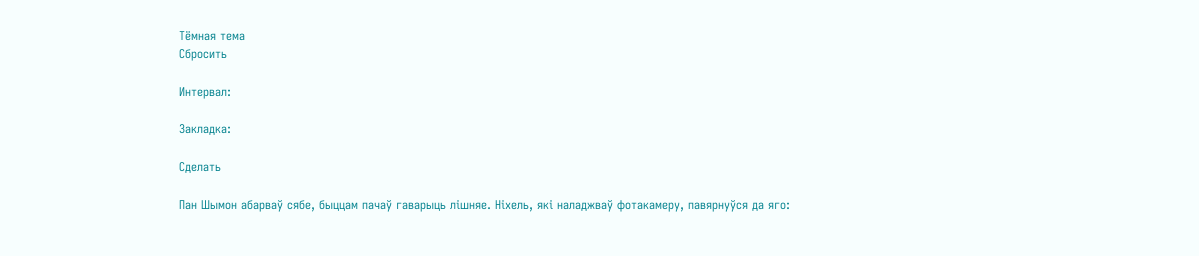Тёмная тема
Сбросить

Интервал:

Закладка:

Сделать

Пан Шымон абарваў сябе, быццам пачаў гаварыць лішняе. Ніхель, які наладжваў фотакамеру, павярнуўся да яго: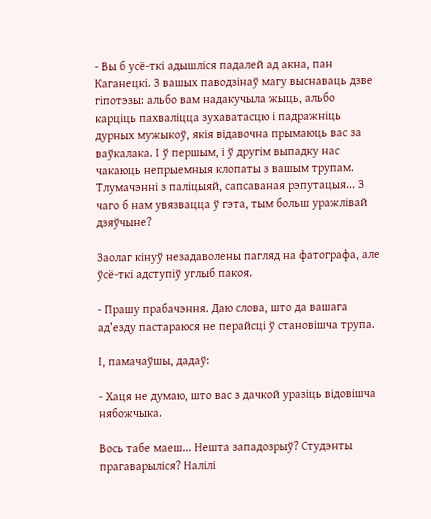- Вы б усё-ткі адышліся падалей ад акна, пан Каганецкі. З вашых паводзінаў магу выснаваць дзве гіпотэзы: альбо вам надакучыла жыць, альбо карціць пахваліцца зухаватасцю і падражніць дурных мужыкоў, якія відавочна прымаюць вас за ваўкалака. І ў першым, і ў другім выпадку нас чакаюць непрыемныя клопаты з вашым трупам. Тлумачэнні з паліцыяй, сапсаваная рэпутацыя... З чаго б нам увязвацца ў гэта, тым больш уражлівай дзяўчыне?

Заолаг кінуў незадаволены пагляд на фатографа, але ўсё-ткі адступіў углыб пакоя.

- Прашу прабачэння. Даю слова, што да вашага ад’езду пастараюся не перайсці ў становішча трупа.

І, памачаўшы, дадаў:

- Хаця не думаю, што вас з дачкой уразіць відовішча нябожчыка.

Вось табе маеш... Нешта западозрыў? Студэнты прагаварыліся? Налілі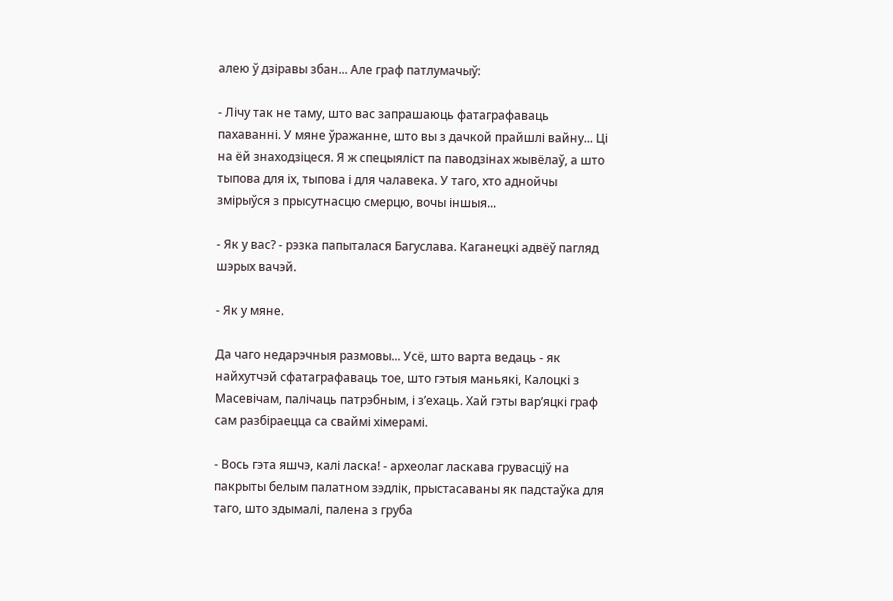алею ў дзіравы збан... Але граф патлумачыў:

- Лічу так не таму, што вас запрашаюць фатаграфаваць пахаванні. У мяне ўражанне, што вы з дачкой прайшлі вайну... Ці на ёй знаходзіцеся. Я ж спецыяліст па паводзінах жывёлаў, а што тыпова для іх, тыпова і для чалавека. У таго, хто аднойчы змірыўся з прысутнасцю смерцю, вочы іншыя...

- Як у вас? - рэзка папыталася Багуслава. Каганецкі адвёў пагляд шэрых вачэй.

- Як у мяне.

Да чаго недарэчныя размовы... Усё, што варта ведаць - як найхутчэй сфатаграфаваць тое, што гэтыя маньякі, Калоцкі з Масевічам, палічаць патрэбным, і з’ехаць. Хай гэты вар’яцкі граф сам разбіраецца са сваймі хімерамі.

- Вось гэта яшчэ, калі ласка! - археолаг ласкава грувасціў на пакрыты белым палатном зэдлік, прыстасаваны як падстаўка для таго, што здымалі, палена з груба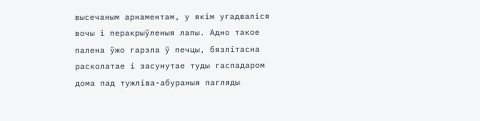высечаным арнаментам, у якім угадваліся вочы і перакрыўленыя лапы. Адно такое палена ўжо гарэла ў печцы, бязлітасна расколатае і засунутае туды гаспадаром дома пад тужліва-абураныя пагляды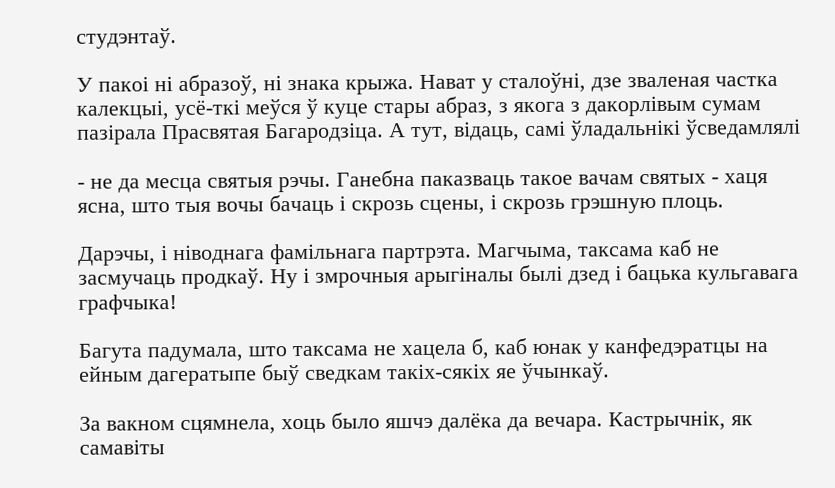студэнтаў.

У пакоі ні абразоў, ні знака крыжа. Нават у сталоўні, дзе зваленая частка калекцыі, усё-ткі меўся ў куце стары абраз, з якога з дакорлівым сумам пазірала Прасвятая Багародзіца. А тут, відаць, самі ўладальнікі ўсведамлялі

- не да месца святыя рэчы. Ганебна паказваць такое вачам святых - хаця ясна, што тыя вочы бачаць і скрозь сцены, і скрозь грэшную плоць.

Дарэчы, і ніводнага фамільнага партрэта. Магчыма, таксама каб не засмучаць продкаў. Ну і змрочныя арыгіналы былі дзед і бацька кульгавага графчыка!

Багута падумала, што таксама не хацела б, каб юнак у канфедэратцы на ейным дагератыпе быў сведкам такіх-сякіх яе ўчынкаў.

За вакном сцямнела, хоць было яшчэ далёка да вечара. Кастрычнік, як самавіты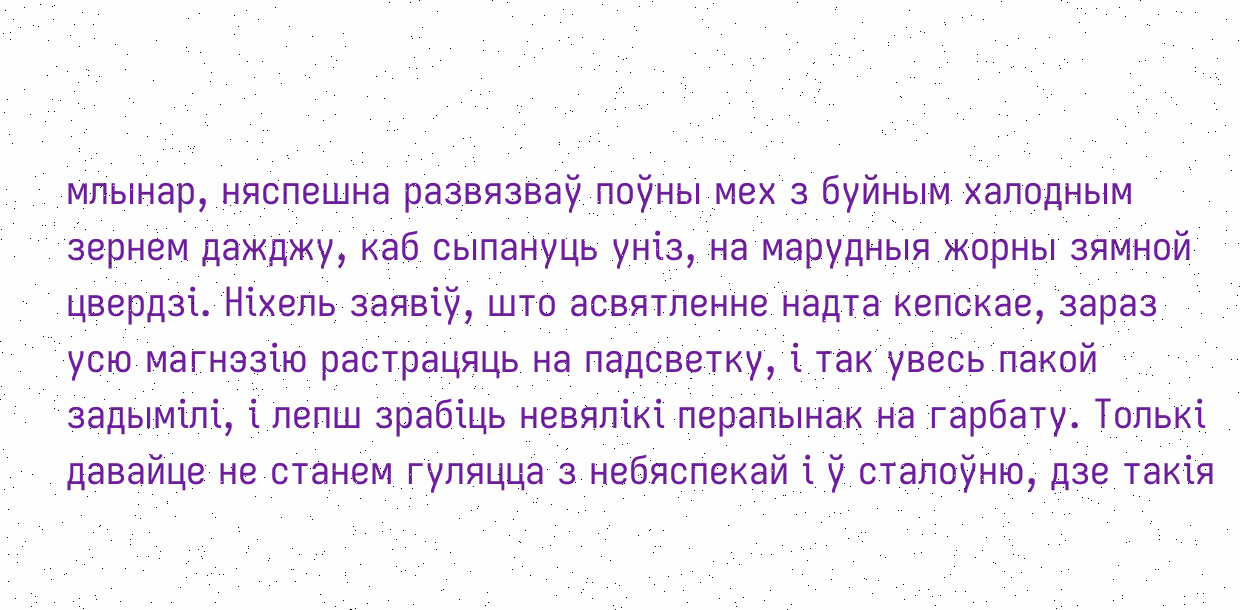млынар, няспешна развязваў поўны мех з буйным халодным зернем дажджу, каб сыпануць уніз, на марудныя жорны зямной цвердзі. Ніхель заявіў, што асвятленне надта кепскае, зараз усю магнэзію растрацяць на падсветку, і так увесь пакой задымілі, і лепш зрабіць невялікі перапынак на гарбату. Толькі давайце не станем гуляцца з небяспекай і ў сталоўню, дзе такія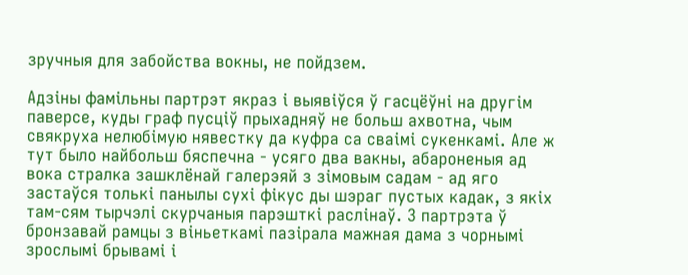зручныя для забойства вокны, не пойдзем.

Адзіны фамільны партрэт якраз і выявіўся ў гасцёўні на другім паверсе, куды граф пусціў прыхадняў не больш ахвотна, чым свякруха нелюбімую нявестку да куфра са сваімі сукенкамі. Але ж тут было найбольш бяспечна - усяго два вакны, абароненыя ад вока стралка зашклёнай галерэяй з зімовым садам - ад яго застаўся толькі панылы сухі фікус ды шэраг пустых кадак, з якіх там-сям тырчэлі скурчаныя парэшткі раслінаў. З партрэта ў бронзавай рамцы з віньеткамі пазірала мажная дама з чорнымі зрослымі брывамі і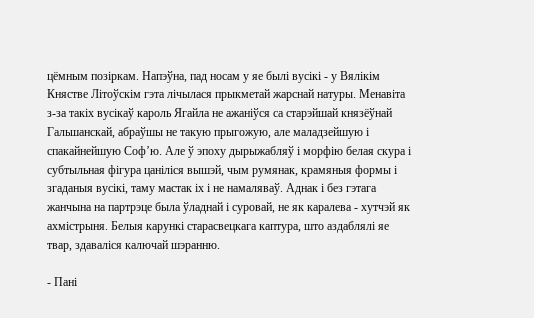цёмным позіркам. Напэўна, пад носам у яе былі вусікі - у Вялікім Княстве Літоўскім гэта лічылася прыкметай жарснай натуры. Менавіта з-за такіх вусікаў кароль Ягайла не ажаніўся са старэйшай князёўнай Гальшанскай, абраўшы не такую прыгожую, але маладзейшую і спакайнейшую Соф’ю. Але ў эпоху дырыжабляў і морфію белая скура і субтыльная фігура цаніліся вышэй, чым румянак, крамяныя формы і згаданыя вусікі, таму мастак іх і не намаляваў. Аднак і без гэтага жанчына на партрэце была ўладнай і суровай, не як каралева - хутчэй як ахмістрыня. Белыя карункі старасвецкага каптура, што аздаблялі яе твар, здаваліся калючай шэранню.

- Пані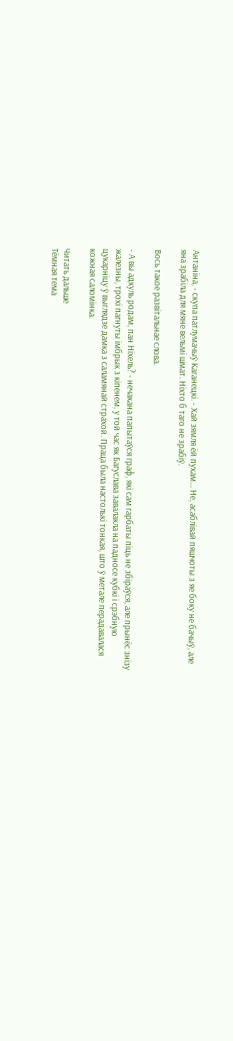Антаніна, - скупа патлумачыў Каганецкі. - Хай зямля ёй пухам... Не, асаблівай пяшчоты з яе боку не бачыў, але яна зрабіла для мяне вельмі шмат. Ніхто б таго не зрабіў.

Вось такое развітальнае слова.

- А вы адкуль родам, пан Ніхель? - нечакана папытаўся граф, які сам гарбаты піць не збіраўся, але прынёс знізу жалезны, трохі пагнуты імбрык з кіпенем, у той час як Багуслава завалакла на падносе кубкі і срэбную цукарніцу ў выглядзе дамка з саламянай страхой. Праца была настолькі тонкая, што ў метале перадавалася кожная саломінка.

Читать дальше
Тёмная тема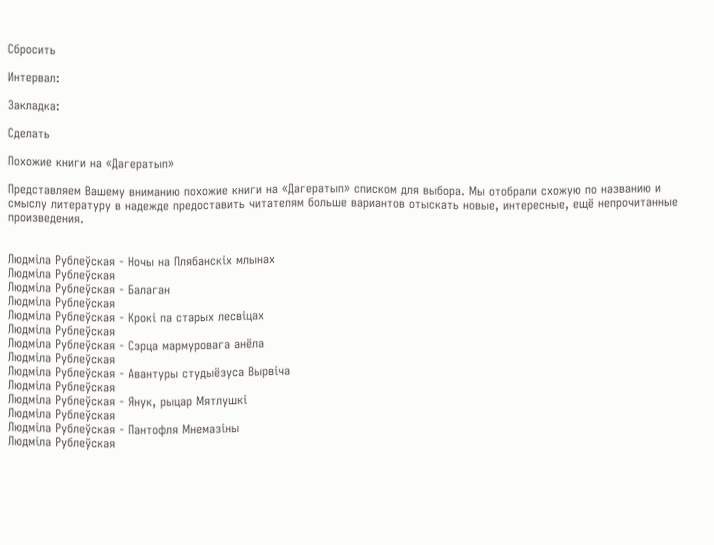Сбросить

Интервал:

Закладка:

Сделать

Похожие книги на «Дагератып»

Представляем Вашему вниманию похожие книги на «Дагератып» списком для выбора. Мы отобрали схожую по названию и смыслу литературу в надежде предоставить читателям больше вариантов отыскать новые, интересные, ещё непрочитанные произведения.


Людміла Рублеўская - Ночы на Плябанскіх млынах
Людміла Рублеўская
Людміла Рублеўская - Балаган
Людміла Рублеўская
Людміла Рублеўская - Крокі па старых лесвіцах
Людміла Рублеўская
Людміла Рублеўская - Сэрца мармуровага анёла
Людміла Рублеўская
Людміла Рублеўская - Авантуры студыёзуса Вырвіча
Людміла Рублеўская
Людміла Рублеўская - Янук, рыцар Мятлушкі
Людміла Рублеўская
Людміла Рублеўская - Пантофля Мнемазіны
Людміла Рублеўская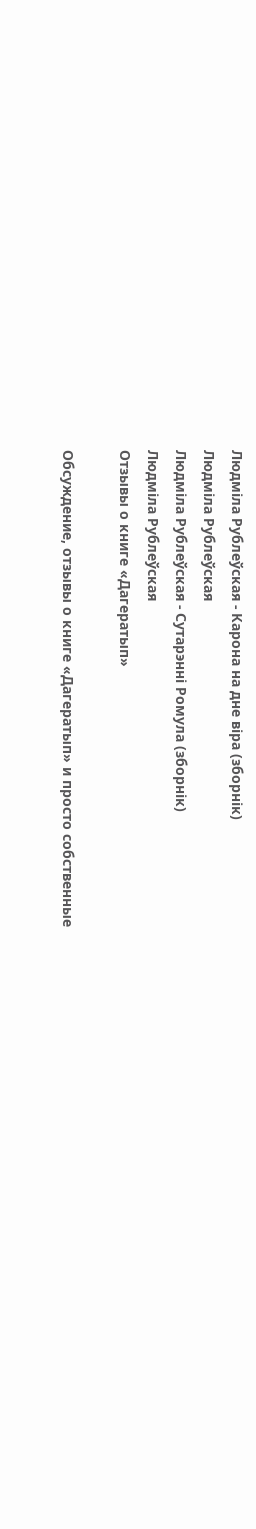Людміла Рублеўская - Карона на дне віра (зборнік)
Людміла Рублеўская
Людміла Рублеўская - Сутарэнні Ромула (зборнік)
Людміла Рублеўская
Отзывы о книге «Дагератып»

Обсуждение, отзывы о книге «Дагератып» и просто собственные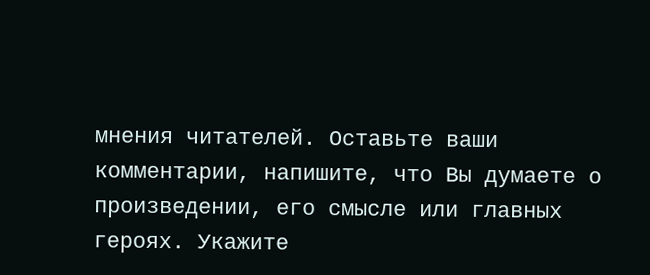мнения читателей. Оставьте ваши комментарии, напишите, что Вы думаете о произведении, его смысле или главных героях. Укажите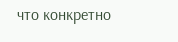что конкретно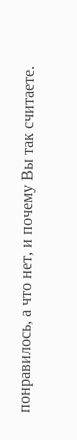понравилось, а что нет, и почему Вы так считаете.